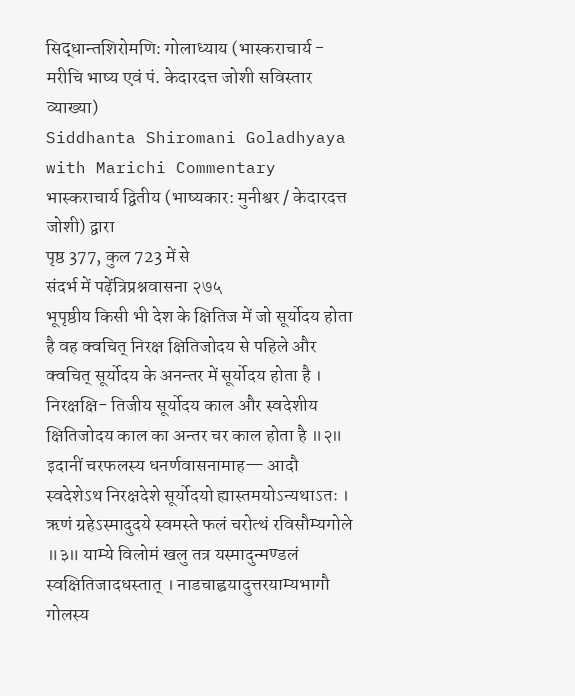सिद्धान्तशिरोमणि: गोलाध्याय (भास्कराचार्य - मरीचि भाष्य एवं पं. केदारदत्त जोशी सविस्तार व्याख्या)
Siddhanta Shiromani Goladhyaya with Marichi Commentary
भास्कराचार्य द्वितीय (भाष्यकार: मुनीश्वर / केदारदत्त जोशी) द्वारा
पृष्ठ 377, कुल 723 में से
संदर्भ में पढ़ेंत्रिप्रश्नवासना २७५
भूपृष्ठीय किसी भी देश के क्षितिज में जो सूर्योदय होता है वह क्वचित् निरक्ष क्षितिजोदय से पहिले और क्वचित् सूर्योदय के अनन्तर में सूर्योदय होता है । निरक्षक्षि- तिजीय सूर्योदय काल और स्वदेशीय क्षितिजोदय काल का अन्तर चर काल होता है ॥२॥ इदानीं चरफलस्य धनर्णवासनामाह— आदौ स्वदेशेऽथ निरक्षदेशे सूर्योदयो ह्यास्तमयोऽन्यथाऽतः । ऋणं ग्रहेऽस्मादुदये स्वमस्ते फलं चरोत्थं रविसौम्यगोले ॥३॥ याम्ये विलोमं खलु तत्र यस्मादुन्मण्डलं स्वक्षितिजादधस्तात् । नाडचाह्वयादुत्तरयाम्यभागौ गोलस्य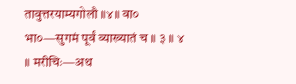तावुत्तरयाम्यगोलौ ॥४॥ वा० भा०—सुगमं पूर्वं व्याख्यातं च ॥ ३ ॥ ४ ॥ मरीचिः—अथ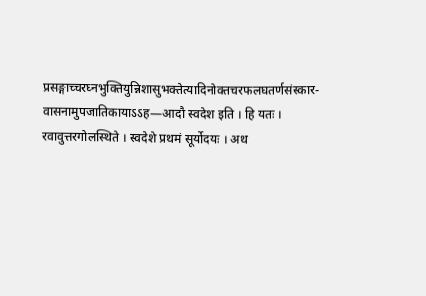प्रसङ्गाच्चरघ्नभुक्तियुन्निशासुभक्तेत्यादिनोक्तचरफलघतर्णसंस्कार- वासनामुपजातिकायाऽऽह—आदौ स्वदेश इति । हि यतः । रवावुत्तरगोलस्थिते । स्वदेशे प्रथमं सूर्योदयः । अथ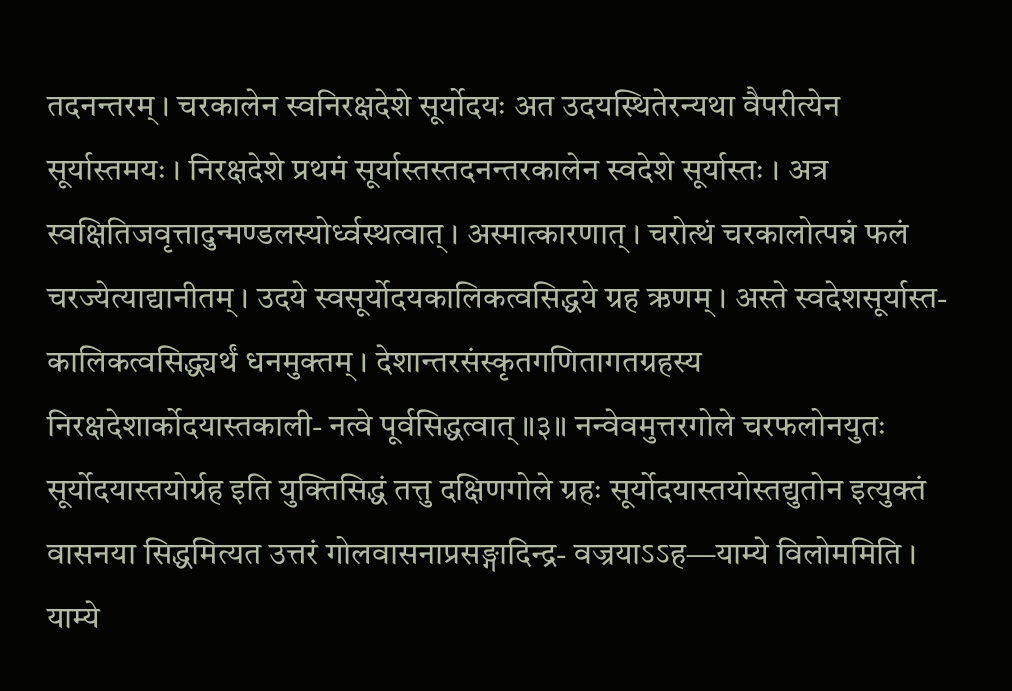तदनन्तरम् । चरकालेन स्वनिरक्षदेशे सूर्योदयः अत उदयस्थितेरन्यथा वैपरीत्येन सूर्यास्तमयः । निरक्षदेशे प्रथमं सूर्यास्तस्तदनन्तरकालेन स्वदेशे सूर्यास्तः । अत्र स्वक्षितिजवृत्तादुन्मण्डलस्योर्ध्वस्थत्वात् । अस्मात्कारणात् । चरोत्थं चरकालोत्पन्नं फलं चरज्येत्याद्यानीतम् । उदये स्वसूर्योदयकालिकत्वसिद्धये ग्रह ऋणम् । अस्ते स्वदेशसूर्यास्त- कालिकत्वसिद्ध्यर्थं धनमुक्तम् । देशान्तरसंस्कृतगणितागतग्रहस्य निरक्षदेशार्कोदयास्तकाली- नत्वे पूर्वसिद्धत्वात् ॥३॥ नन्वेवमुत्तरगोले चरफलोनयुतः सूर्योदयास्तयोर्ग्रह इति युक्तिसिद्धं तत्तु दक्षिणगोले ग्रहः सूर्योदयास्तयोस्तद्युतोन इत्युक्तं वासनया सिद्धमित्यत उत्तरं गोलवासनाप्रसङ्गादिन्द्र- वज्रयाऽऽह—याम्ये विलोममिति । याम्ये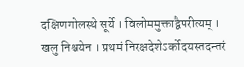दक्षिणगोलस्थे सूर्ये । विलोममुक्ताद्वैपरीत्यम् । खलु निश्चयेन । प्रथमं निरक्षदेशेऽर्कोदयस्तदन्तरं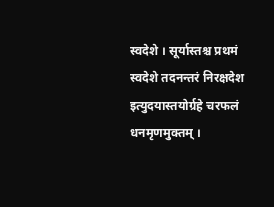स्वदेशे । सूर्यास्तश्च प्रथमं स्वदेशे तदनन्तरं निरक्षदेश इत्युदयास्तयोर्ग्रहे चरफलं धनमृणमुक्तम् ।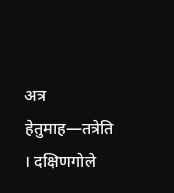अत्र हेतुमाह—तत्रेति । दक्षिणगोले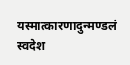यस्मात्कारणादुन्मण्डलं स्वदेश